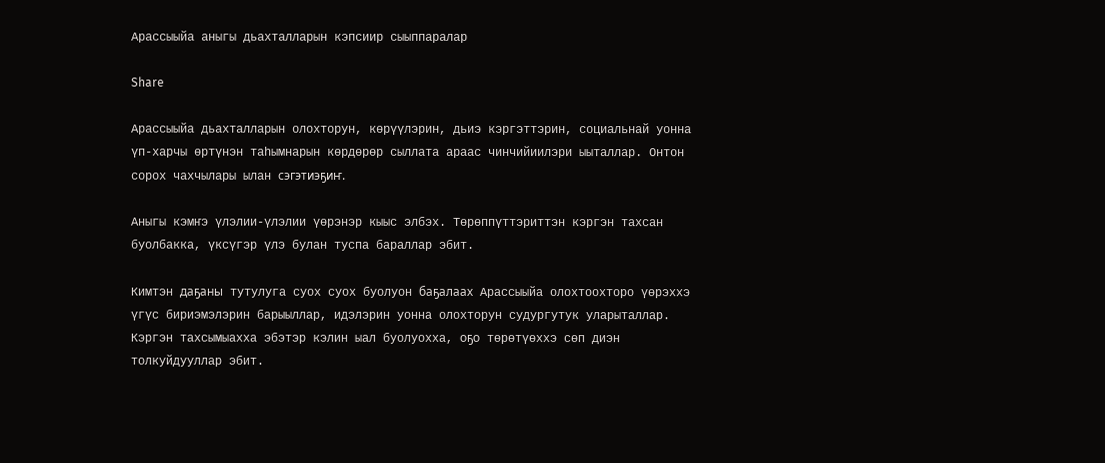Арассыыйа аныгы дьахталларын кэпсиир сыыппаралар

Share

Арассыыйа дьахталларын олохторун, көрүүлэрин, дьиэ кэргэттэрин, социальнай уонна үп-харчы өртүнэн таһымнарын көрдөрөр сыллата араас чинчийиилэри ыыталлар. Онтон сорох чахчылары ылан сэгэтиэҕиҥ.

Аныгы кэмҥэ үлэлии-үлэлии үөрэнэр кыыс элбэх. Төрөппүттэриттэн кэргэн тахсан буолбакка, үксүгэр үлэ булан туспа бараллар эбит.

Кимтэн даҕаны тутулуга суох суох буолуон баҕалаах Арассыыйа олохтоохторо үөрэххэ үгүс бириэмэлэрин барыыллар, идэлэрин уонна олохторун судургутук уларыталлар. Кэргэн тахсымыахха эбэтэр кэлин ыал буолуохха, оҕо төрөтүөххэ сөп диэн толкуйдууллар эбит.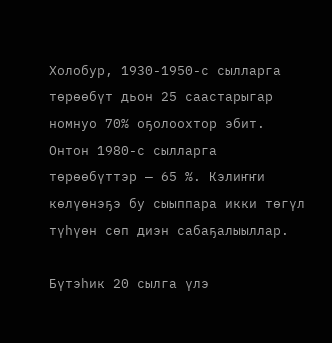Холобур, 1930-1950-с сылларга төрөөбүт дьон 25 саастарыгар номнуо 70% оҕолоохтор эбит. Онтон 1980-с сылларга төрөөбүттэр — 65 %. Кэлиҥҥи көлүөнэҕэ бу сыыппара икки төгүл түһүөн сөп диэн сабаҕалыыллар.

Бүтэһик 20 сылга үлэ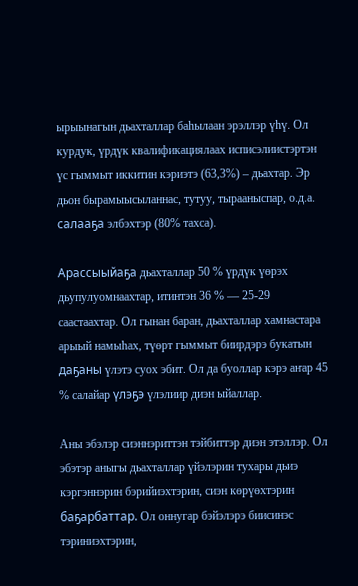ырыынагын дьахталлар баһылаан эрэллэр үһү. Ол курдук, үрдүк квалификациялаах исписэлиистэртэн үс гыммыт иккитин кэриэтэ (63,3%) – дьахтар. Эр дьон бырамыысыланнас, тутуу, тырааныспар, о.д.а. салааҕа элбэхтэр (80% тахса).

Арассыыйаҕа дьахталлар 50 % үрдүк үөрэх дьупулуомнаахтар, итинтэн 36 % — 25-29 саастаахтар. Ол гынан баран, дьахталлар хамнастара арыый намыһах, түөрт гыммыт биирдэрэ букатын даҕаны үлэтэ суох эбит. Ол да буоллар кэрэ аҥар 45 % салайар үлэҕэ үлэлиир диэн ыйаллар.

Аны эбэлэр сиэннэриттэн тэйбиттэр диэн этэллэр. Ол эбэтэр аныгы дьахталлар үйэлэрин тухары дьиэ кэргэннэрин бэрийиэхтэрин, сиэн көрүөхтэрин баҕарбаттар. Ол оннугар бэйэлэрэ биисинэс тэриниэхтэрин,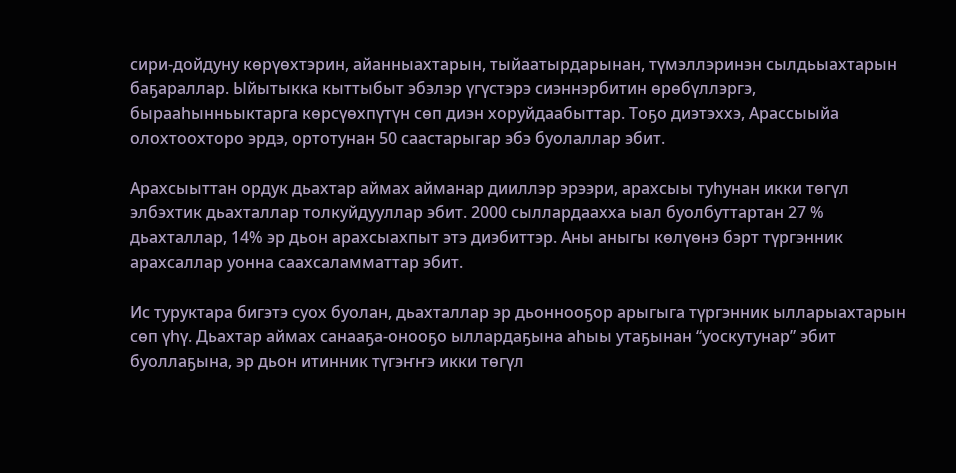сири-дойдуну көрүөхтэрин, айанныахтарын, тыйаатырдарынан, түмэллэринэн сылдьыахтарын баҕараллар. Ыйытыкка кыттыбыт эбэлэр үгүстэрэ сиэннэрбитин өрөбүллэргэ, бырааһынньыктарга көрсүөхпүтүн сөп диэн хоруйдаабыттар. Тоҕо диэтэххэ, Арассыыйа олохтоохторо эрдэ, ортотунан 50 саастарыгар эбэ буолаллар эбит.

Арахсыыттан ордук дьахтар аймах айманар дииллэр эрээри, арахсыы туһунан икки төгүл элбэхтик дьахталлар толкуйдууллар эбит. 2000 сыллардаахха ыал буолбуттартан 27 % дьахталлар, 14% эр дьон арахсыахпыт этэ диэбиттэр. Аны аныгы көлүөнэ бэрт түргэнник арахсаллар уонна саахсаламматтар эбит.

Ис туруктара бигэтэ суох буолан, дьахталлар эр дьоннооҕор арыгыга түргэнник ылларыахтарын сөп үһү. Дьахтар аймах санааҕа-онооҕо ыллардаҕына аһыы утаҕынан “уоскутунар” эбит буоллаҕына, эр дьон итинник түгэҥҥэ икки төгүл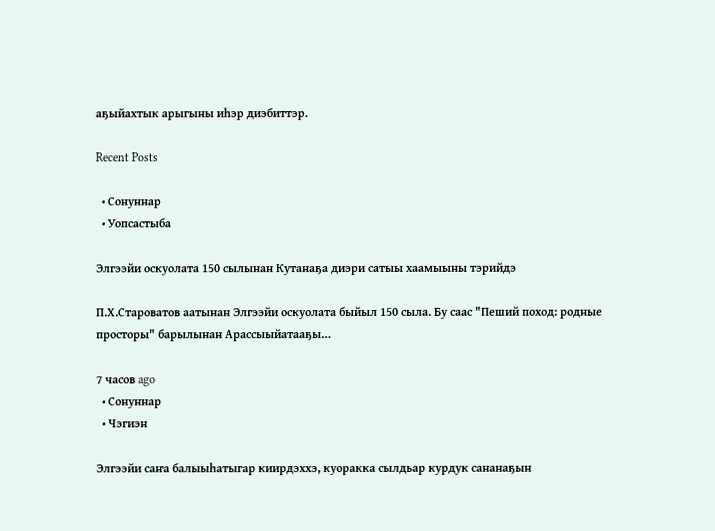аҕыйахтык арыгыны иһэр диэбиттэр.

Recent Posts

  • Сонуннар
  • Уопсастыба

Элгээйи оскуолата 150 сылынан Кутанаҕа диэри сатыы хаамыыны тэрийдэ

П.Х.Староватов аатынан Элгээйи оскуолата быйыл 150 сыла. Бу саас "Пеший поход: родные просторы" барылынан Арассыыйатааҕы…

7 часов ago
  • Сонуннар
  • Чэгиэн

Элгээйи саҥа балыыһатыгар киирдэххэ, куоракка сылдьар курдук сананаҕын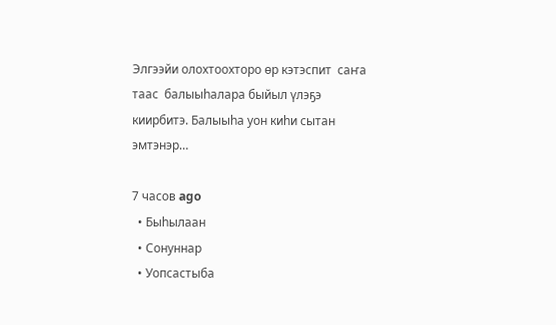Элгээйи олохтоохторо өр кэтэспит  саҥа таас  балыыһалара быйыл үлэҕэ киирбитэ. Балыыһа уон киһи сытан эмтэнэр…

7 часов ago
  • Быһылаан
  • Сонуннар
  • Уопсастыба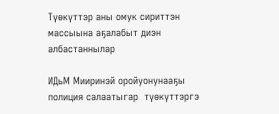Түөкүттэр аны омук сириттэн массыына аҕалабыт диэн албастаннылар

ИДьМ Мииринэй оройуонунааҕы полиция салаатыгар  түөкүттэргэ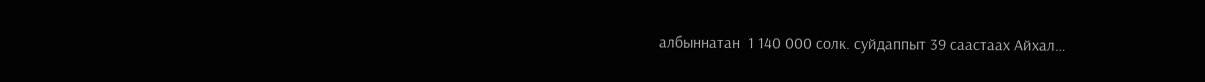албыннатан  1 140 000 солк. суйдаппыт 39 саастаах Айхал…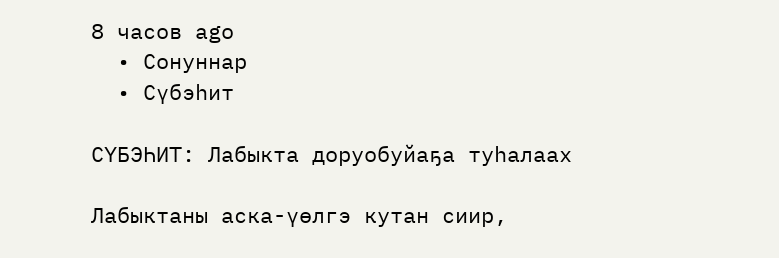8 часов ago
  • Сонуннар
  • Сүбэһит

СҮБЭҺИТ: Лабыкта доруобуйаҕа туһалаах

Лабыктаны аска-үөлгэ кутан сиир,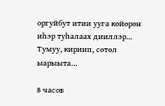оргуйбут итии ууга көйөрөн иһэр туһалаах дииллэр... Тумуу, кириип, сөтөл ыарыыта…

8 часов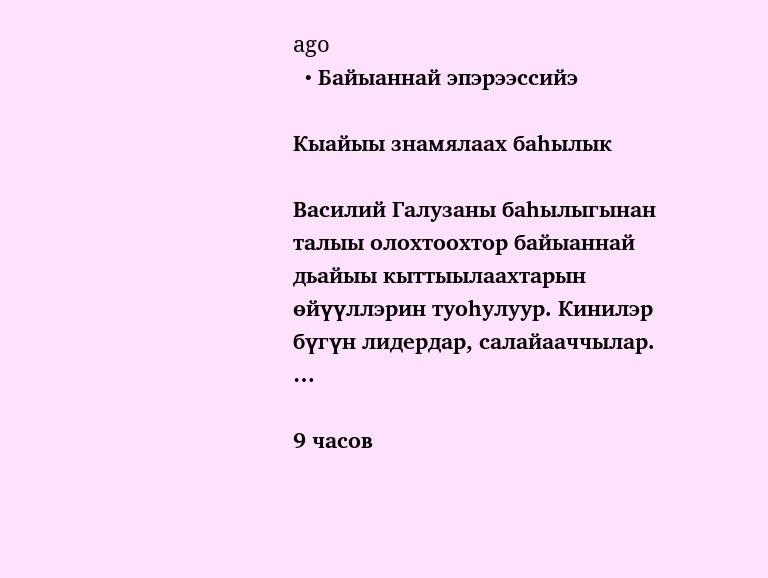ago
  • Байыаннай эпэрээссийэ

Кыайыы знамялаах баһылык

Василий Галузаны баһылыгынан талыы олохтоохтор байыаннай дьайыы кыттыылаахтарын өйүүллэрин туоһулуур. Кинилэр бүгүн лидердар, салайааччылар.  …

9 часов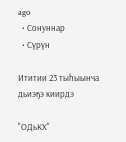ago
  • Сонуннар
  • Сүрүн

Ититии 23 тыһыынча дьиэҕэ киирдэ

"ОДьКХ"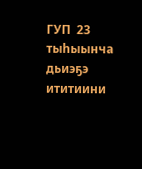ГУП  23 тыһыынча дьиэҕэ ититиини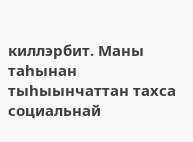киллэрбит. Маны таһынан тыһыынчаттан тахса социальнай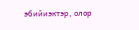эбийиэктэр, олор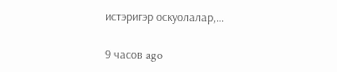истэригэр оскуолалар,…

9 часов ago